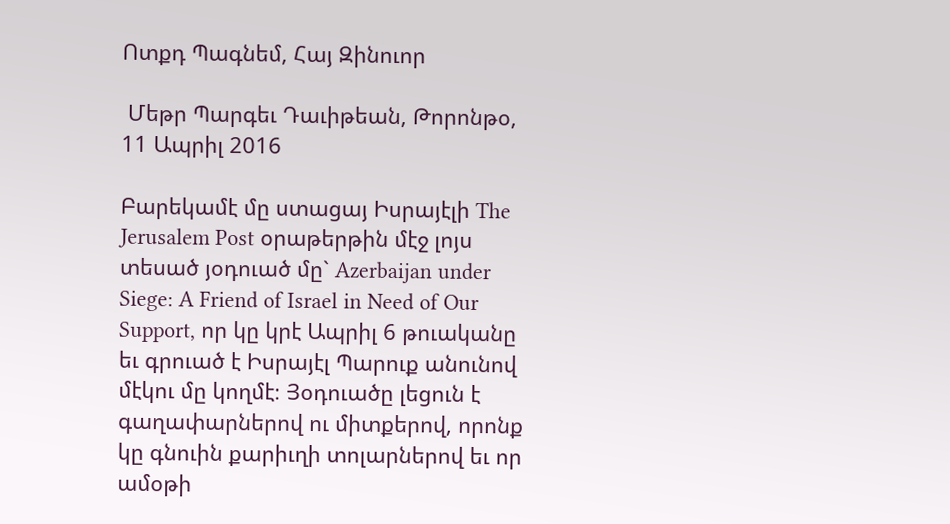Ոտքդ Պագնեմ, Հայ Զինուոր

 Մեթր Պարգեւ Դաւիթեան, Թորոնթօ, 11 Ապրիլ 2016

Բարեկամէ մը ստացայ Իսրայէլի The Jerusalem Post օրաթերթին մէջ լոյս տեսած յօդուած մը` Azerbaijan under Siege: A Friend of Israel in Need of Our Support, որ կը կրէ Ապրիլ 6 թուականը եւ գրուած է Իսրայէլ Պարուք անունով մէկու մը կողմէ։ Յօդուածը լեցուն է գաղափարներով ու միտքերով, որոնք կը գնուին քարիւղի տոլարներով եւ որ ամօթի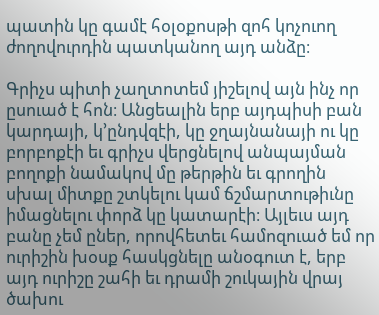պատին կը գամէ հօլօքոսթի զոհ կոչուող ժողովուրդին պատկանող այդ անձը։

Գրիչս պիտի չաղտոտեմ յիշելով այն ինչ որ ըսուած է հոն։ Անցեալին երբ այդպիսի բան կարդայի, կ’ընդվզէի, կը ջղայնանայի ու կը բորբոքէի եւ գրիչս վերցնելով անպայման բողոքի նամակով մը թերթին եւ գրողին սխալ միտքը շտկելու կամ ճշմարտութիւնը իմացնելու փորձ կը կատարէի։ Այլեւս այդ բանը չեմ ըներ, որովհետեւ համոզուած եմ որ ուրիշին խօսք հասկցնելը անօգուտ է, երբ այդ ուրիշը շահի եւ դրամի շուկային վրայ ծախու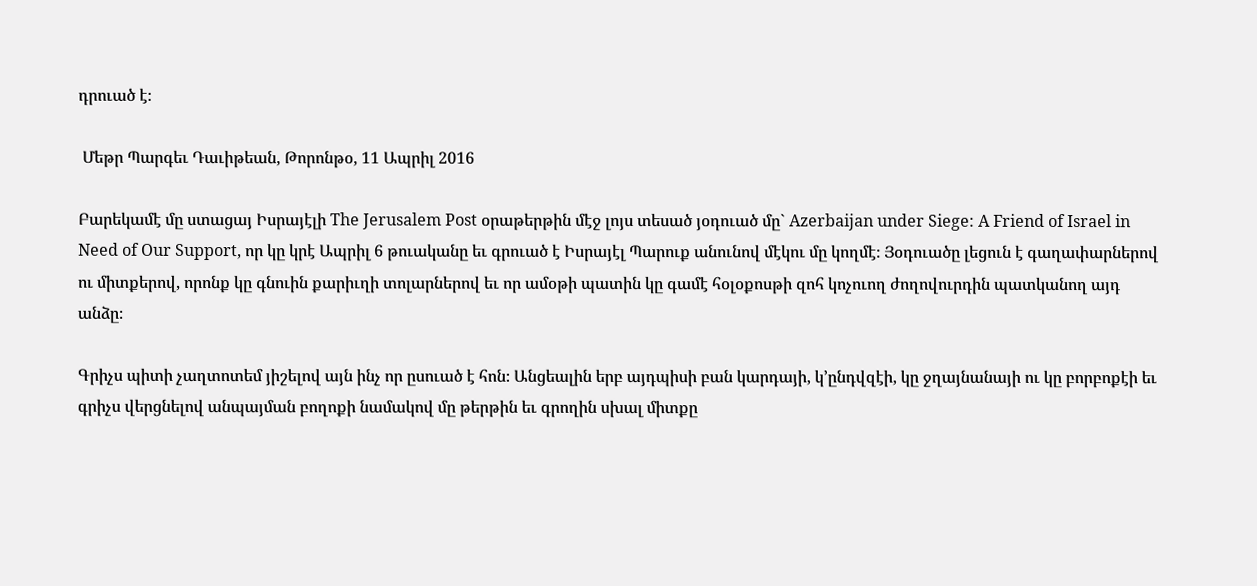դրուած է։

 Մեթր Պարգեւ Դաւիթեան, Թորոնթօ, 11 Ապրիլ 2016

Բարեկամէ մը ստացայ Իսրայէլի The Jerusalem Post օրաթերթին մէջ լոյս տեսած յօդուած մը` Azerbaijan under Siege: A Friend of Israel in Need of Our Support, որ կը կրէ Ապրիլ 6 թուականը եւ գրուած է Իսրայէլ Պարուք անունով մէկու մը կողմէ։ Յօդուածը լեցուն է գաղափարներով ու միտքերով, որոնք կը գնուին քարիւղի տոլարներով եւ որ ամօթի պատին կը գամէ հօլօքոսթի զոհ կոչուող ժողովուրդին պատկանող այդ անձը։

Գրիչս պիտի չաղտոտեմ յիշելով այն ինչ որ ըսուած է հոն։ Անցեալին երբ այդպիսի բան կարդայի, կ’ընդվզէի, կը ջղայնանայի ու կը բորբոքէի եւ գրիչս վերցնելով անպայման բողոքի նամակով մը թերթին եւ գրողին սխալ միտքը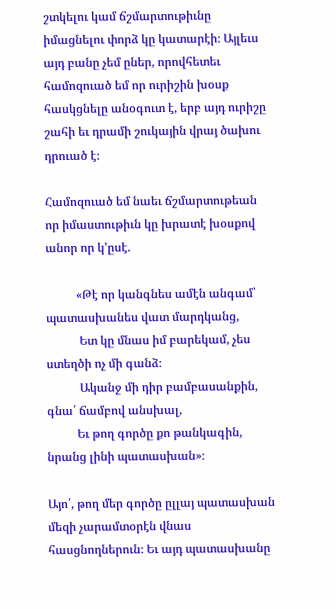շտկելու կամ ճշմարտութիւնը իմացնելու փորձ կը կատարէի։ Այլեւս այդ բանը չեմ ըներ, որովհետեւ համոզուած եմ որ ուրիշին խօսք հասկցնելը անօգուտ է, երբ այդ ուրիշը շահի եւ դրամի շուկային վրայ ծախու դրուած է։

Համոզուած եմ նաեւ ճշմարտութեան որ իմաստութիւն կը խրատէ խօսքով անոր որ կ’ըսէ.

          «Թէ որ կանգնես ամէն անգամ՝ պատասխանես վատ մարդկանց,
           Ետ կը մնաս իմ բարեկամ, չես ստեղծի ոչ մի գանձ։
           Ականջ մի դիր բամբասանքին, գնա՛ ճամբով անսխալ,
          Եւ թող գործը քո թանկագին, նրանց լինի պատասխան»։

Այո՛, թող մեր գործը ըլլայ պատասխան մեզի չարամտօրէն վնաս հասցնողներուն։ Եւ այդ պատասխանը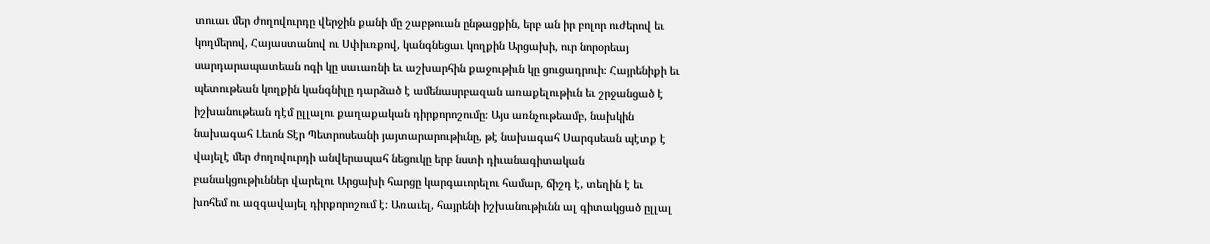տուաւ մեր ժողովուրդը վերջին քանի մը շաբթուան ընթացքին, երբ ան իր բոլոր ուժերով եւ կողմերով, Հայաստանով ու Սփիւռքով, կանգնեցաւ կողքին Արցախի, ուր նորօրեայ սարդարապատեան ոգի կը սաւառնի եւ աշխարհին քաջութիւն կը ցուցադրուի։ Հայրենիքի եւ պետութեան կողքին կանգնիլը դարձած է ամենասրբազան առաքելութիւն եւ շրջանցած է իշխանութեան դէմ ըլլալու քաղաքական դիրքորոշումը։ Այս առնչութեամբ, նախկին նախագահ Լեւոն Տէր Պետրոսեանի յայտարարութիւնը, թէ նախագահ Սարգսեան պէտք է վայելէ մեր ժողովուրդի անվերապահ նեցուկը երբ նստի դիւանագիտական բանակցութիւններ վարելու Արցախի հարցը կարգաւորելու համար, ճիշդ է, տեղին է եւ խոհեմ ու ազգավայել դիրքորոշում է։ Առաւել, հայրենի իշխանութիւնն ալ գիտակցած ըլլալ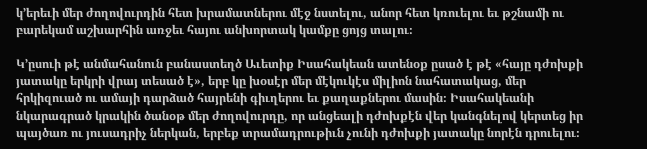կ’երեւի մեր ժողովուրդին հետ խրամատներու մէջ նստելու, անոր հետ կռուելու եւ թշնամի ու բարեկամ աշխարհին առջեւ հայու անխորտակ կամքը ցոյց տալու։

Կ’ըսուի թէ անմահանուն բանաստեղծ Աւետիք Իսահակեան ատենօք ըսած է թէ «հայը դժոխքի յատակը երկրի վրայ տեսած է», երբ կը խօսէր մեր մէկուկէս միլիոն նահատակաց, մեր հրկիզուած ու ամայի դարձած հայրենի գիւղերու եւ քաղաքներու մասին։ Իսահակեանի նկարագրած կրակին ծանօթ մեր ժողովուրդը, որ անցեալի դժոխքէն վեր կանգնելով կերտեց իր պայծառ ու յուսադրիչ ներկան, երբեք տրամադրութիւն չունի դժոխքի յատակը նորէն դրուելու։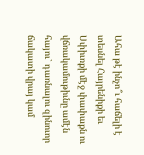Ահա թէ ինչո՞ւ հաճելի է տեսնել Հայրենիքի եւ Սփիւռքի մէջ փափաքն ու վճռակամութիւնը ամէն հայու` դառնալու զինուոր ճակատի վրայ կամ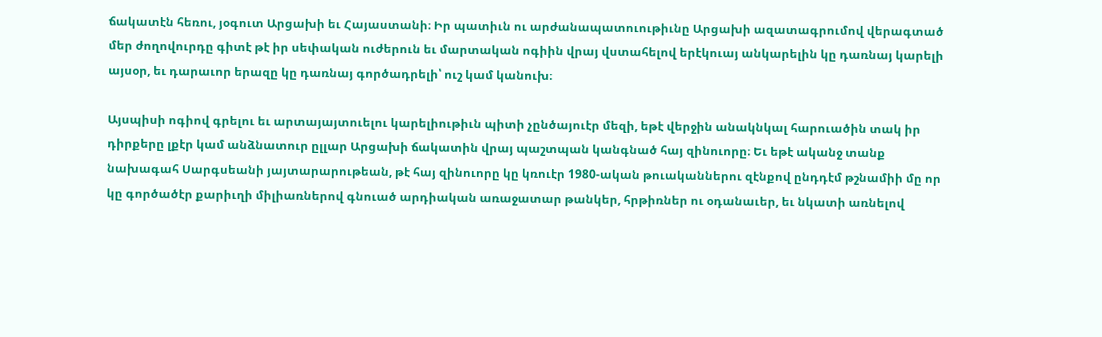ճակատէն հեռու, յօգուտ Արցախի եւ Հայաստանի։ Իր պատիւն ու արժանապատուութիւնը Արցախի ազատագրումով վերագտած մեր ժողովուրդը գիտէ թէ իր սեփական ուժերուն եւ մարտական ոգիին վրայ վստահելով երէկուայ անկարելին կը դառնայ կարելի այսօր, եւ դարաւոր երազը կը դառնայ գործադրելի՝ ուշ կամ կանուխ։

Այսպիսի ոգիով գրելու եւ արտայայտուելու կարելիութիւն պիտի չընծայուէր մեզի, եթէ վերջին անակնկալ հարուածին տակ իր դիրքերը լքէր կամ անձնատուր ըլլար Արցախի ճակատին վրայ պաշտպան կանգնած հայ զինուորը։ Եւ եթէ ականջ տանք նախագահ Սարգսեանի յայտարարութեան, թէ հայ զինուորը կը կռուէր 1980-ական թուականներու զէնքով ընդդէմ թշնամիի մը որ կը գործածէր քարիւղի միլիառներով գնուած արդիական առաջատար թանկեր, հրթիռներ ու օդանաւեր, եւ նկատի առնելով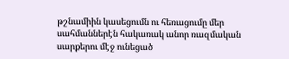թշնամիին կասեցումն ու հեռացումը մեր սահմաններէն հակառակ անոր ռազմական սարքերու մէջ ունեցած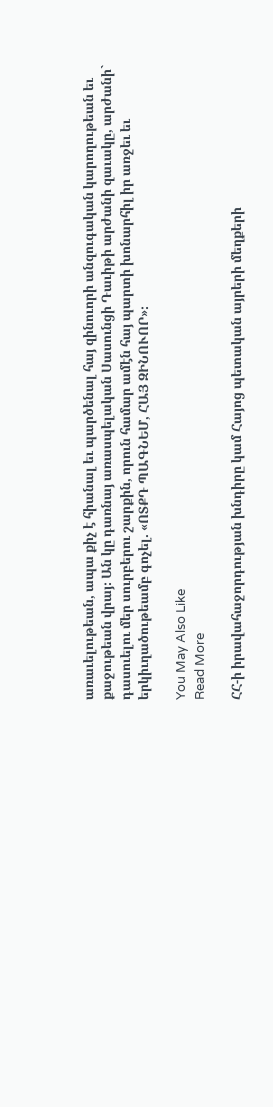առաւելութեան, ապա քիչ է հիանալ եւ պարծենալ հայ զինուորի անզուգական կարողութեան եւ քաջութեան վրայ։ Ան կը դառնայ առասպելական Սասունցի Դաւիթի արժանի զաւակը, արժանի` դասուելու մեր սուրբերու շարքին, որուն համար ամէն հայ պարտի խոնարհիլ իր առջեւ եւ երկիւղածութեամբ գոչել. «ՈՏՔԴ ՊԱԳՆԵՄ, ՀԱՅ ԶԻՆՈՒՈՐ»։

You May Also Like
Read More

ՀՀ-ի իրավահաջորդության խնդիրը կամ Հայոց պետական այրերի մեղքերի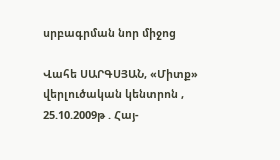սրբագրման նոր միջոց

Վահե ՍԱՐԳՍՅԱՆ, «Միտք» վերլուծական կենտրոն , 25.10.2009թ . Հայ-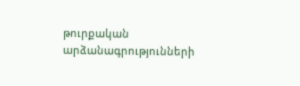թուրքական արձանագրությունների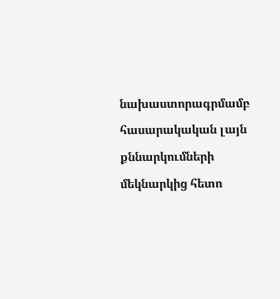նախաստորագրմամբ հասարակական լայն քննարկումների մեկնարկից հետո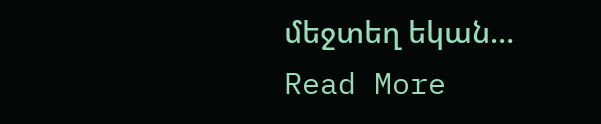մեջտեղ եկան…
Read More